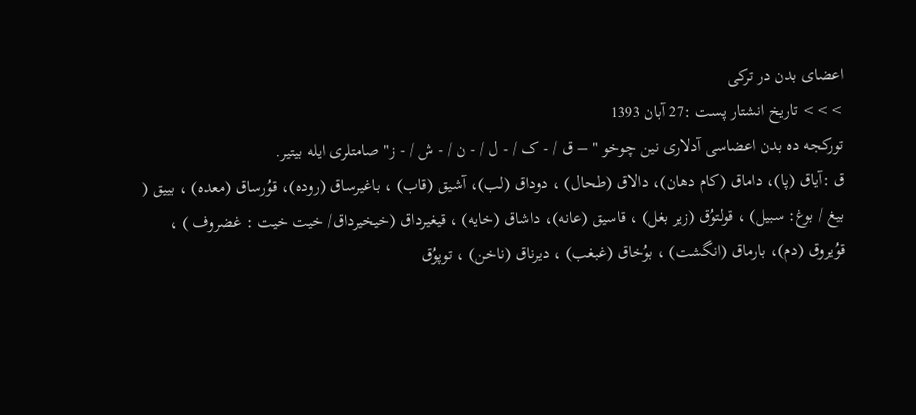اعضای بدن در ترکی
>>> تاریخ انشتار پست :27 آبان 1393
تورکجه ده بدن اعضاسی آدلاری نین چوخو " – ق / - ک / - ل / - ن / - ش / - ز" صامتلری ایله بیتیر.
ق :آیاق (پا)، داماق (کام دهان)، دالاق (طحال) ، دوداق (لب)، آشیق (قاب) ، باغیرساق (روده)، قوُرساق (معده) ، بییق ( بیغ / بوغ: سبیل) ، قولتوُق (زیر بغل) ، قاسیق (عانه)، داشاق (خایه) ، قیغیرداق (خیخیرداق/ خیت خیت : غضروف ) ، قوُیروق (دم)، بارماق (انگشت) ، بوُخاق (غبغب) ، دیرناق (ناخن) ، توپوُق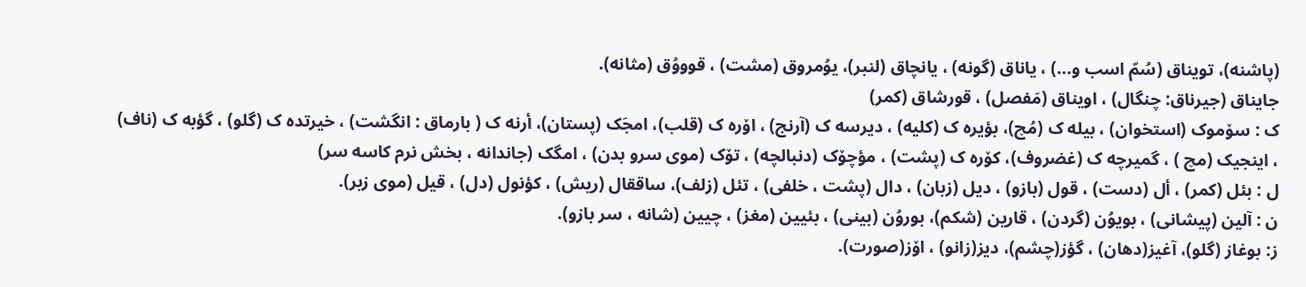(پاشنه)، تویناق (سُمّ اسب و...) ، یاناق (گونه) ، یانچاق (لنبر)، یوُمروق (مشت) ، قوووُق (مثانه).
جایناق (جیرناق: چنگال) ، اویناق (مَفصل) ، قورشاق (کمر)
ک : سۆموک (استخوان) ، بیله ک (مُچ)، بؤیره ک (کلیه) ، دیرسه ک (آرنج) ، اۆره ک (قلب)، امجَک (پستان)، أرنه ک ( بارماق : انگشت) ، خیرتده ک (گلو) ، گؤبه ک (ناف) ، اینجیک (مچ ) ، گمیرچه ک (غضروف)، کۆره ک (پشت) ، مؤچۆک (دنبالچه) ، تۆک (موی سرو بدن) ، امگک (جاندانه ، بخش نرم کاسه سر)
ل : بئل (کمر) ، أل (دست) ، قول (بازو) ، دیل (زبان) ، دال (پشت ، خلفی) ، تئل (زلف)، ساققال (ریش) ، کؤنول (دل) ، قیل (موی زبر).
ن : آلین (پیشانی) ، بویوُن (گردن) ، قارین (شکم)، بوروُن (بینی) ، بئیین (مغز) ، چیین (شانه ، سر بازو).
ز: بوغاز (گلو)، آغیز(دهان) ، گؤز(چشم)، دیز(زانو) ، اۆز(صورت).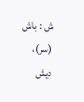ش : باش (سر)، دیش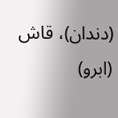(دندان)، قاش (ابرو)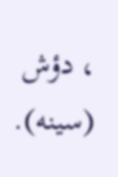، دؤش (سینه).